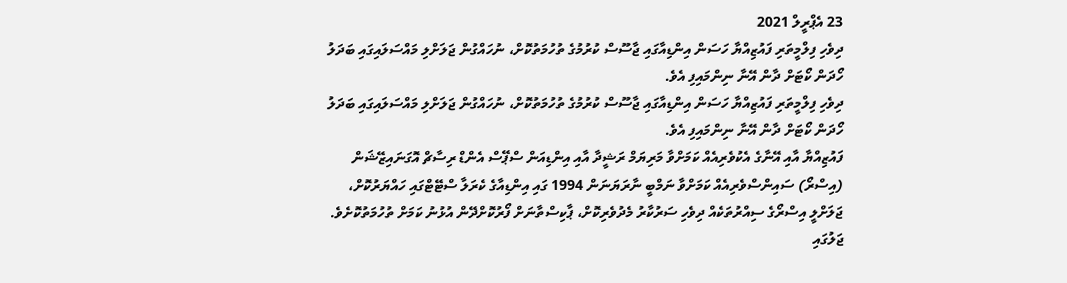23 އެޕްރީލް 2021
ދިވެހި ފިލްމީތަރި ފައުޒިއްޔާ ހަސަން އިންޑިއާގައި ޖާސޫސް ކުރުމުގެ ތުހުމަތުކޮށް، ނުހައްގުން ޖަލަށްލި މައްސަލައިގައި ބަދަލު ހޯދަން ކޯޓަށް ދާން އޭނާ ނިންމައިފި އެވެ.
ދިވެހި ފިލްމީތަރި ފައުޒިއްޔާ ހަސަން އިންޑިއާގައި ޖާސޫސް ކުރުމުގެ ތުހުމަތުކޮށް، ނުހައްގުން ޖަލަށްލި މައްސަލައިގައި ބަދަލު ހޯދަން ކޯޓަށް ދާން އޭނާ ނިންމައިފި އެވެ.
ފައުޒިއްޔާ އާއި އޭނާގެ އެކުވެރިއެއް ކަމަށްވާ މަރިޔަމް ރަޝީދާ އާއި އިންޑިއަން ސްޕޭސް އެންޑް ރިސާޗް އޮގަނައިޒޭޝަން (އިސްރޯ) ސައިންސްވެރިއެއް ކަމަށްވާ ނަމްބީ ނާރަޔަނަން 1994 ގައި އިންޑިއާގެ ކެރަލާ ސްޓޭޓްގައި ހައްޔަރުކޮށް، ޖަލަށްލީ އިސްރޯގެ ސިއްރުތަކެއް ދިވެހި ސަރުކާރު މެދުވެރިކޮށް، ޕާކިސްތާނަށް ފޯރުކޮށްދޭން އުޅުނު ކަމަށް ތުހުމަތުކޮށެވެ.
ޖަލުގައި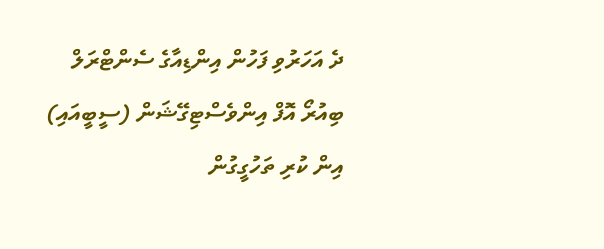ދެ އަހަރުވި ފަހުން އިންޑިއާގެ ސެންޓްރަލް ބިއުރޯ އޮފް އިންވެސްޓިގޭޝަން (ސީބީއައި) އިން ކުރި ތަހުގީގުން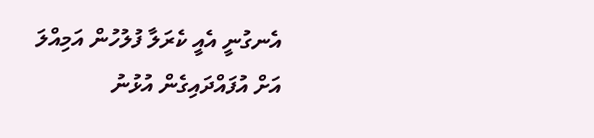އެނގުނީ އެއީ ކެރަލާ ފުލުހުން އަމިއްލަ އަށް އުފައްދައިގެން އުޅުނު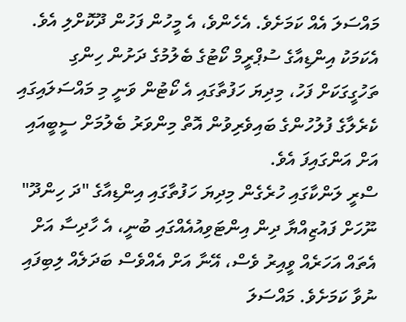މައްސަލަ އެއް ކަމަށެވެ. އެހެންވެ، އެ މީހުން ފަހުން ދޫކޮށްލި އެވެ.
އެކަމަކު އިންޑިއާގެ ސުޕްރީމް ކޯޓުގެ ބެލުމުގެ ދަށުން ހިންގި ތަހުގީގަކަށް ފަހު، މިދިޔަ ހަފުތާގައި އެ ކޯޓުން ވަނީ މި މައްސަލައިގައި ކެރެލާގެ ފުލުހުންގެ ބައިވެރިވުން އޮތް މިންވަރު ބެލުމަށް ސީބީއައި އަށް އަންގައިފަ އެވެ.
ސްރީ ލަންކާގައި ހުރެގެން މިދިޔަ ހަފުތާގައި އިންޑިއާގެ "ދަ ހިންދޫ" ނޫހަށް ފައުޒިއްޔާ ދިން އިންޓަވިއުއެއްގައި ބުނީ، އެ ހާދިސާ އަށް އެތައް އަހަރެއް ވީއިރު ވެސް، އޭނާ އަށް އެއްވެސް ބަދަލެއް ލިބިފައި ނުވާ ކަމަށެވެ. މައްސަލަ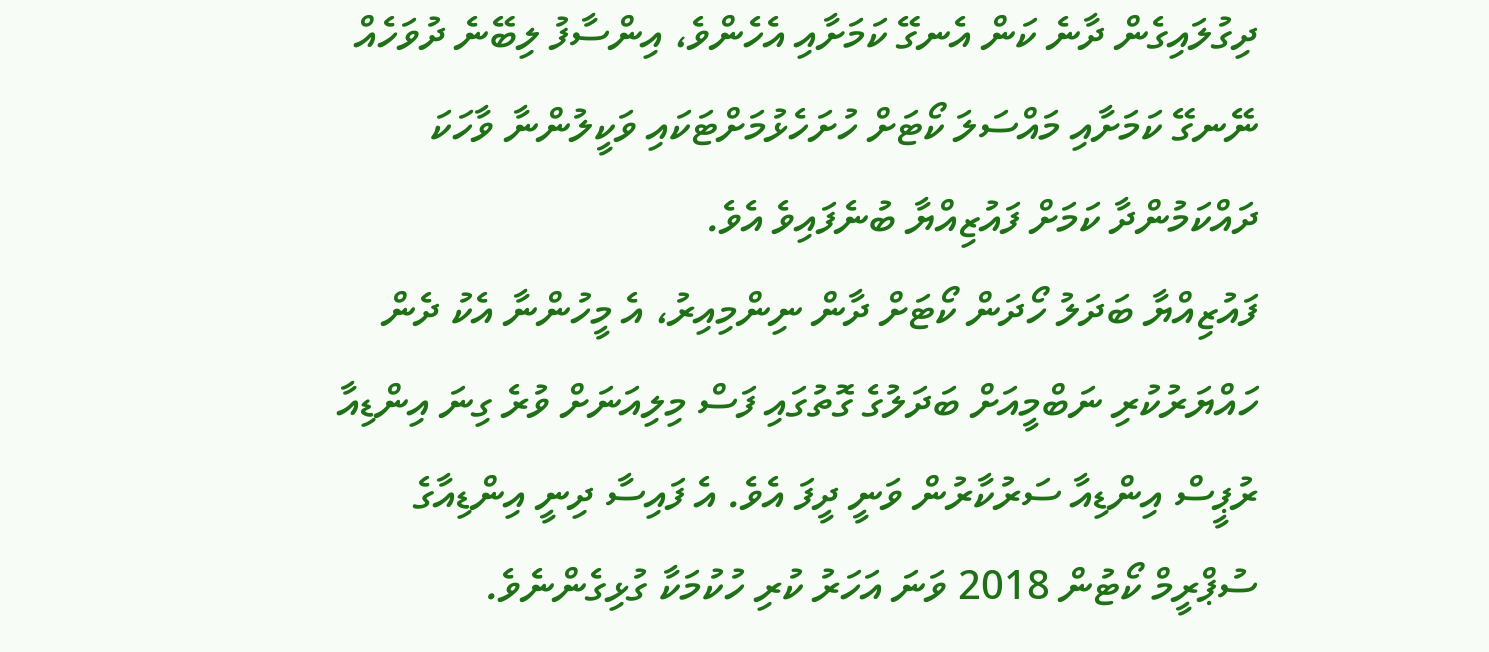ދިގުލައިގެން ދާނެ ކަން އެނގޭ ކަމަށާއި އެހެންވެ، އިންސާފު ލިބޭނެ ދުވަހެއް ނޭނގޭ ކަމަށާއި މައްސަލަ ކޯޓަށް ހުށަހެޅުމަށްޓަކައި ވަކީލުންނާ ވާހަކަ ދައްކަމުންދާ ކަމަށް ފައުޒިއްޔާ ބުނެފައިވެ އެވެ.
ފައުޒިއްޔާ ބަދަލު ހޯދަން ކޯޓަށް ދާން ނިންމިއިރު، އެ މީހުންނާ އެކު ދެން ހައްޔަރުކުރި ނަބްމީއަށް ބަދަލުގެ ގޮތުގައި ފަސް މިލިއަނަށް ވުރެ ގިނަ އިންޑިއާ ރުޕީސް އިންޑިއާ ސަރުކާރުން ވަނީ ދީފަ އެވެ. އެ ފައިސާ ދިނީ އިންޑިއާގެ ސުޕްރީމް ކޯޓުން 2018 ވަނަ އަހަރު ކުރި ހުކުމަކާ ގުޅިގެންނެވެ.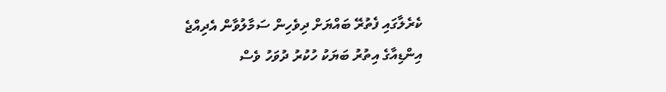ކެރެލާގައި ފެތުރޭ ބައްޔަށް ދިވެހިން ސަމާލުވާން އެދިއްޖެ
އިންޑިއާގެ އިތުރު ބަޔަކު ހުކުރު ދުވަހު ވެސް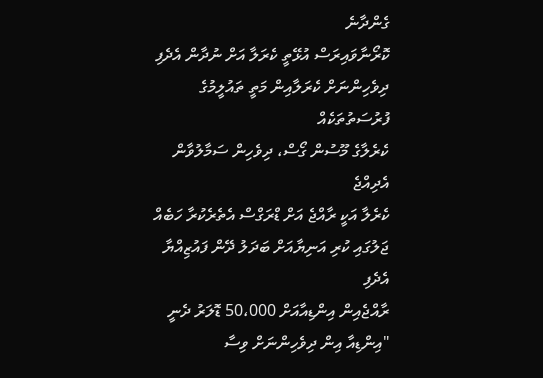ގެންދާނެ
ކޮރޯނާވައިރަސް އުޅޭތީ ކެރަލާ އަށް ނުދާން އެދެފި
ދިވެހިންނަށް ކެރަލާއިން މަތީ ތައުލީމުގެ ފުރުސަތުތަކެއް
ކެރެލާގެ މޫސުން ގޯސް، ދިވެހިން ސަމާލުވާން އެދިއްޖެ
ކެރެލާ އަކީ ރާއްޖެ އަށް ޑްރަގްސް އެތެރެކުރާ ހަބެއް
ޖަލުގައި ކުރި އަނިޔާއަށް ބަދަލު ދޭން ފައުޒިއްޔާ އެދެފި
ރާއްޖެއިން އިންޑިއާއަށް 50،000 ޑޮލަރު ދެނީ
"އިންޑިއާ އިން ދިވެހިންނަށް ވިސާ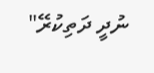ނުދީ ދަތިކުރޭ"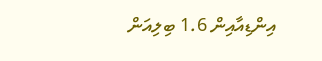އިންޑިއާއިން 1.6 ބިލިއަން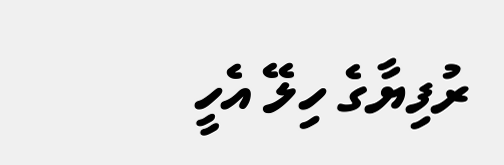ރުފިޔާގެ ހިލޭ އެހީ